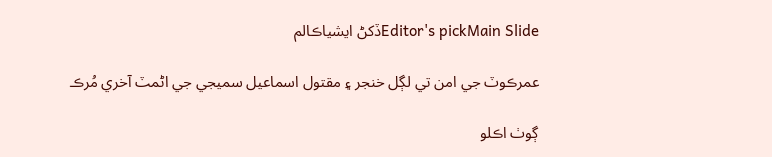Editor's pickMain Slideڏکڻ ايشياڪالم

عمرڪوٽ جي امن تي لڳل خنجر ۽ مقتول اسماعيل سميجي جي اڻمٽ آخري مُرڪ

ڳوٺ اڪلو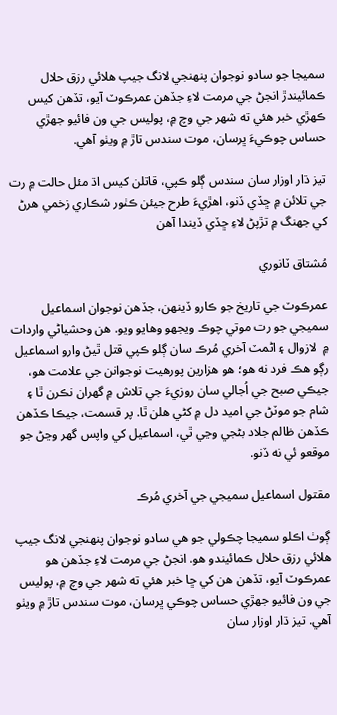سميجا جو سادو نوجوان پنهنجي لانگ جيپ هلائي رزق حلال ڪمائيندڙ انجڻ جي مرمت لاءِ جڏهن عمرڪوٽ آيو، تڏهن کيس ڪھڙي خبر هئي ته شهر جي وچ ۾، پوليس جي ون فائيو جهڙي حساس چوڪيءَ ڀرسان، موت سندس تاڙ ۾ ويٺو آهي.

تيز ڌار اوزار سان سندس ڳلو ڪپي، قاتلن کيس اڌ مئل حالت ۾ رت جي تلائن ۾ ڇڏي ڏنو، اهڙيءَ طرح جيئن ڪٺور شڪاري زخمي هرڻ کي جھنگ ۾ تڙپڻ لاءِ ڇڏي ڏيندا آهن

مُشتاق ٽانوري

عمرڪوٽ جي تاريخ جو ڪارو ڏينهن، جڏهن نوجوان اسماعيل سميجي جو رت موتي چوڪ ويجھو وهايو ويو. هن وحشياڻي واردات ۾  لازوال ۽ اڻمٽ آخري مُرڪ سان ڳلو ڪپي قتل ٿيڻ وارو اسماعيل رڳو هڪ فرد نه هو؛ هو هزارين پورهيت نوجوانن جي علامت هو، جيڪي صبح جي اُجالي سان روزيءَ جي تلاش ۾ گهران نڪرن ٿا ۽ شام جو موٽڻ جي اميد دل ۾ کڻي هلن ٿا. پر قسمت، جيڪا ڪڏهن ڪڏهن ظالم جلاد بڻجي وڃي ٿي، اسماعيل کي واپس گهر وڃڻ جو موقعو ئي نه ڏنو.

مقتول اسماعيل سميجي جي آخري مُرڪ

ڳوٺ اڪلو سميجا چڪولي جو هي سادو نوجوان پنهنجي لانگ جيپ هلائي رزق حلال ڪمائيندو هو. انجڻ جي مرمت لاءِ جڏهن هو عمرڪوٽ آيو، تڏهن هن کي ڇا خبر هئي ته شهر جي وچ ۾، پوليس جي ون فائيو جهڙي حساس چوڪي ڀرسان، موت سندس تاڙ ۾ ويٺو آهي. تيز ڌار اوزار سان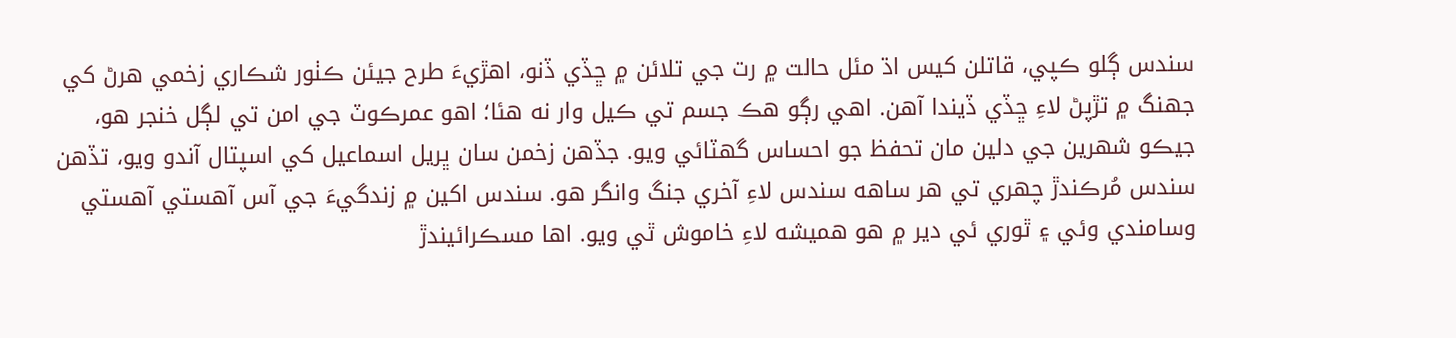سندس ڳلو ڪپي، قاتلن کيس اڌ مئل حالت ۾ رت جي تلائن ۾ ڇڏي ڏنو، اهڙيءَ طرح جيئن ڪٺور شڪاري زخمي هرڻ کي جھنگ ۾ تڙپڻ لاءِ ڇڏي ڏيندا آهن. اهي رڳو هڪ جسم تي ڪيل وار نه هئا؛ اهو عمرڪوٽ جي امن تي لڳل خنجر هو، جيڪو شهرين جي دلين مان تحفظ جو احساس گھٽائي ويو. جڏهن زخمن سان ڀريل اسماعيل کي اسپتال آندو ويو، تڏهن سندس مُرڪندڙ چهري تي هر ساهه سندس لاءِ آخري جنگ وانگر هو. سندس اکين ۾ زندگيءَ جي آس آهستي آهستي وسامندي وئي ۽ ٿوري ئي دير ۾ هو هميشه لاءِ خاموش ٿي ويو. اها مسڪرائيندڙ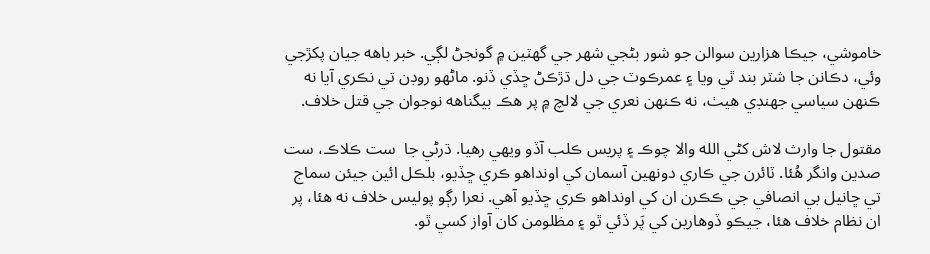خاموشي، جيڪا هزارين سوالن جو شور بڻجي شهر جي گهٽين ۾ گونجڻ لڳي. خبر باهه جيان پکڙجي وئي، دڪانن جا شٽر بند ٿي ويا ۽ عمرڪوٽ جي دل ڌڙڪڻ ڇڏي ڏنو. ماڻهو روڊن تي نڪري آيا نه ڪنهن سياسي جهنڊي هيٺ، نه ڪنهن نعري جي لالچ ۾ پر هڪ بيگناهه نوجوان جي قتل خلاف.

مقتول جا وارث لاش کڻي الله والا چوڪ ۽ پريس ڪلب آڏو ويهي رهيا. ڌرڻي جا  ست ڪلاڪ، ست صدين وانگر هُئا. ٽائرن جي ڪاري دونهين آسمان کي اونداهو ڪري ڇڏيو، بلڪل ائين جيئن سماج تي ڇانيل بي انصافي جي ڪڪرن ان کي اونداهو ڪري ڇڏيو آهي. نعرا رڳو پوليس خلاف نه هئا، پر ان نظام خلاف هئا، جيڪو ڏوهارين کي پَر ڏئي ٿو ۽ مظلومن کان آواز کسي ٿو.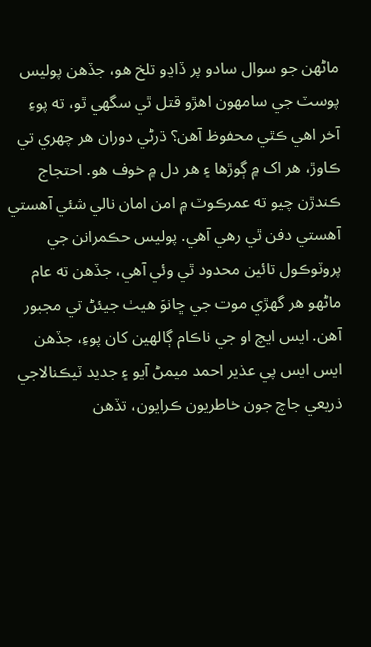ماڻهن جو سوال سادو پر ڏاڍو تلخ هو، جڏهن پوليس پوسٽ جي سامهون اهڙو قتل ٿي سگهي ٿو، ته پوءِ آخر اهي ڪٿي محفوظ آهن؟ ڌرڻي دوران هر چهري تي ڪاوڙ، هر اک ۾ ڳوڙها ۽ هر دل ۾ خوف هو. احتجاج ڪندڙن چيو ته عمرڪوٽ ۾ امن امان نالي شئي آهستي آهستي دفن ٿي رهي آهي. پوليس حڪمرانن جي پروٽوڪول تائين محدود ٿي وئي آهي، جڏهن ته عام ماڻهو هر گهڙي موت جي ڇانوَ هيٺ جيئڻ تي مجبور آهن. ايس ايچ او جي ناڪام ڳالهين کان پوءِ، جڏهن ايس ايس پي عذير احمد ميمڻ آيو ۽ جديد ٽيڪنالاجي ذريعي جاچ جون خاطريون ڪرايون، تڏهن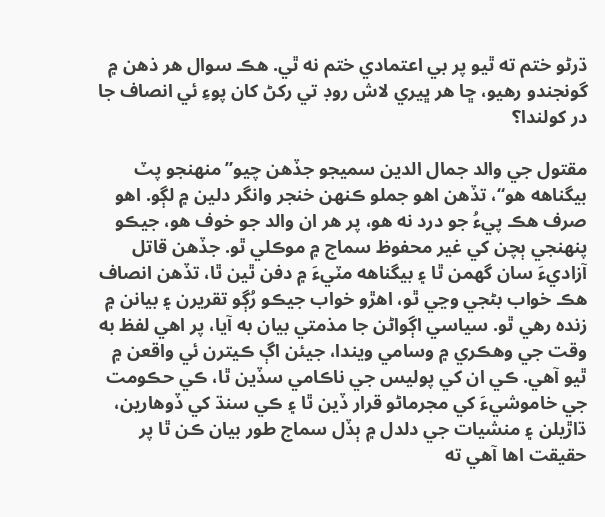ڌرڻو ختم ته ٿيو پر بي اعتمادي ختم نه ٿي. هڪ سوال هر ذهن ۾ گونجندو رهيو، ڇا هر ڀيري لاش روڊ تي رکڻ کان پوءِ ئي انصاف جا در کولندا؟

مقتول جي والد جمال الدين سميجو جڏهن چيو”منهنجو پٽ بيگناهه هو“، تڏهن اهو جملو ڪنهن خنجر وانگر دلين ۾ لڳو. اهو صرف هڪ پيءُ جو درد نه هو، پر هر ان والد جو خوف هو، جيڪو پنهنجي ٻچن کي غير محفوظ سماج ۾ موڪلي ٿو. جڏهن قاتل آزاديءَ سان گهمن ٿا ۽ بيگناهه مٽيءَ ۾ دفن ٿين ٿا، تڏهن انصاف هڪ خواب بڻجي وڃي ٿو، اهڙو خواب جيڪو رُڳو تقريرن ۽ بيانن ۾ زنده رهي ٿو. سياسي اڳواڻن جا مذمتي بيان به آيا، پر اهي لفظ به وقت جي وهڪري ۾ وسامي ويندا، جيئن اڳ ڪيترن ئي واقعن ۾ ٿيو آهي. ڪي ان کي پوليس جي ناڪامي سڏين ٿا، ڪي حڪومت جي خاموشيءَ کي مجرماڻو قرار ڏين ٿا ۽ ڪي سنڌ کي ڏوهارين، ڌاڙيلن ۽ منشيات جي دلدل ۾ ٻڏل سماج طور بيان ڪن ٿا پر حقيقت اها آهي ته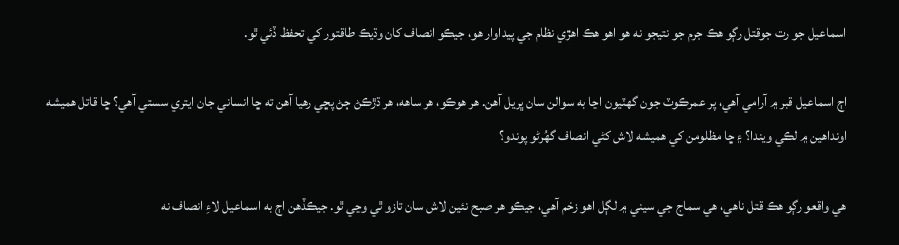اسماعيل جو رت جوقتل رڳو هڪ جرم جو نتيجو نه هو اهو هڪ اهڙي نظام جي پيداوار هو، جيڪو انصاف کان وڌيڪ طاقتور کي تحفظ ڏئي ٿو.

اڄ اسماعيل قبر ۾ آرامي آهي، پر عمرڪوٽ جون گهٽيون اڃا به سوالن سان ڀريل آهن. هر هوڪو، هر ساهه، هر ڌڙڪڻ ڄڻ پڇي رهيا آهن ته ڇا انساني جان ايتري سستي آهي؟ ڇا قاتل هميشه اونداهين ۾ لڪي ويندا؟ ۽ ڇا مظلومن کي هميشه لاش کڻي انصاف گهُرڻو پوندو؟

هي واقعو رڳو هڪ قتل ناهي، هي سماج جي سيني ۾ لڳل اهو زخم آهي، جيڪو هر صبح نئين لاش سان تازو ٿي وڃي ٿو. جيڪڏهن اڄ به اسماعيل لاءِ انصاف نه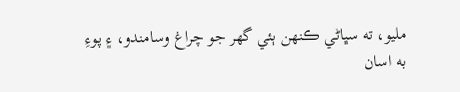مليو، ته سڀاڻي ڪنهن ٻئي گهر جو چراغ وسامندو، ۽ پوءِ به اسان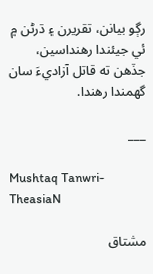رڳو بيانن، تقريرن ۽ ڌرڻن ۾ ئي جيئندا رهنداسين، جڏهن ته قاتل آزاديءَ سان گهمندا رهندا.

___

Mushtaq Tanwri-TheasiaN

مشتاق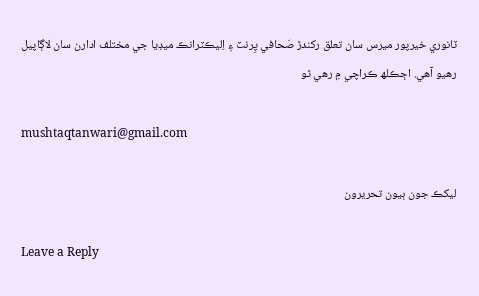ٽانوري خيرپور ميرس سان تعلق رکندڙ صَحافي پِرنٽ ۽ اِليڪٽرانڪ ميڊيا جي مختلف ادارن سان لاڳاپيل رهيو آهي. اڄڪلھ ڪراچي ۾ رهي ٿو

mushtaqtanwari@gmail.com

ليکڪ جون ٻيون تحريرون

Leave a Reply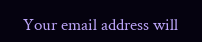Your email address will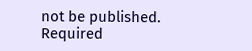not be published. Required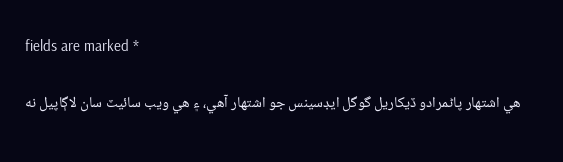fields are marked *

هي اشتهار پاڻمرادو ڏيکاريل گوگل ايڊسينس جو اشتهار آهي، ۽ هي ويب سائيٽ سان لاڳاپيل نه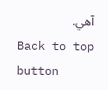آهي.
Back to top button